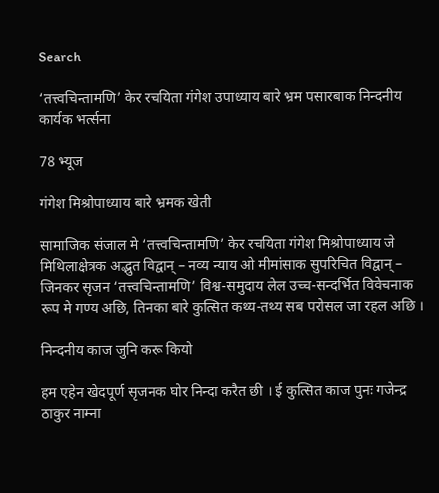Search

‘तत्त्वचिन्तामणि’ केर रचयिता गंगेश उपाध्याय बारे भ्रम पसारबाक निन्दनीय कार्यक भर्त्सना

78 भ्यूज

गंगेश मिश्रोपाध्याय बारे भ्रमक खेती

सामाजिक संजाल मे ‘तत्त्वचिन्तामणि’ केर रचयिता गंगेश मिश्रोपाध्याय जे मिथिलाक्षेत्रक अद्भुत विद्वान् – नव्य न्याय ओ मीमांसाक सुपरिचित विद्वान् – जिनकर सृजन ‘तत्त्वचिन्तामणि’ विश्व-समुदाय लेल उच्च-सन्दर्भित विवेचनाक रूप मे गण्य अछि, तिनका बारे कुत्सित कथ्य-तथ्य सब परोसल जा रहल अछि ।

निन्दनीय काज जुनि करू कियो

हम एहेन खेदपूर्ण सृजनक घोर निन्दा करैत छी । ई कुत्सित काज पुनः गजेन्द्र ठाकुर नाम्ना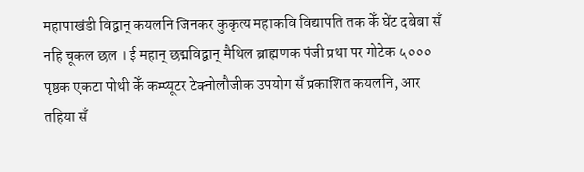महापाखंडी विद्वान् कयलनि जिनकर कुकृत्य महाकवि विद्यापति तक केँ घेंट दबेबा सँ नहि चूकल छल । ई महान् छद्मविद्वान् मैथिल ब्राह्मणक पंजी प्रथा पर गोटेक ५००० पृष्ठक एकटा पोथी केँ कम्प्यूटर टेक्नोलौजीक उपयोग सँ प्रकाशित कयलनि, आर तहिया सँ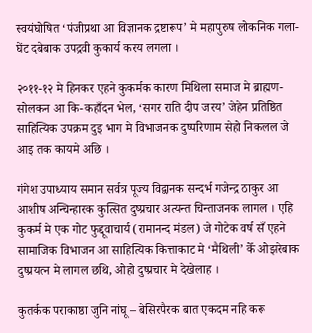स्वयंघोषित ‘पंजीप्रथा आ विज्ञानक द्रष्टारूप’ मे महापुरुष लोकनिक गला-घेंट दबेबाक उपद्रवी कुकार्य करय लगला ।

२०११-१२ मे हिनकर एहने कुकर्मक कारण मिथिला समाज मे ब्राह्मण-सोलकन आ कि-कहाँदन भेल, ‘सगर राति दीप जरय’ जेहेन प्रतिष्ठित साहित्यिक उपक्रम दुइ भाग मे विभाजनक दुष्परिणाम सेहो निकलल जे आइ तक कायमे अछि ।

गंगेश उपाध्याय समान सर्वत्र पूज्य विद्वानक सन्दर्भ गजेन्द्र ठाकुर आ आशीष अन्चिन्हारक कुत्सित दुष्प्रचार अत्यन्त चिन्ताजनक लागल । एहि कुकर्म मे एक गोट फुद्दूवाचार्य (रामानन्द मंडल) जे गोटेक वर्ष सँ एहने सामाजिक विभाजन आ साहित्यिक कित्ताकाट मे ‘मैथिली’ केँ ओझरेबाक दुष्प्रयत्न मे लागल छथि, ओहो दुष्प्रचार मे देखेलाह ।

कुतर्कक पराकाष्ठा जुनि नांघू – बेसिरपैरक बात एकदम नहि करू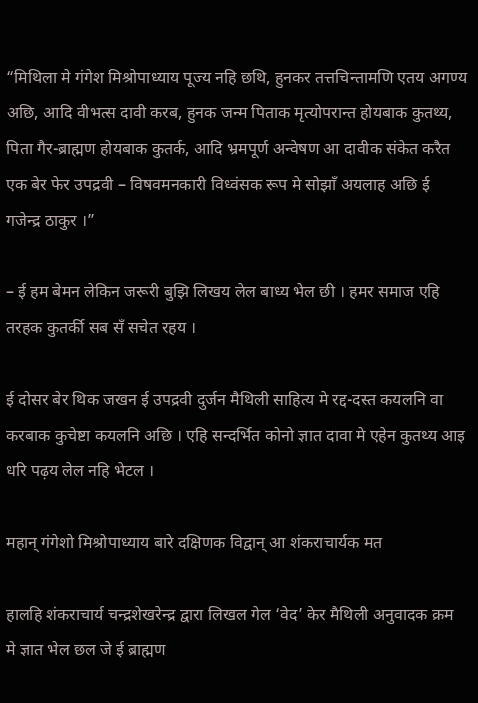“मिथिला मे गंगेश मिश्रोपाध्याय पूज्य नहि छथि, हुनकर तत्तचिन्तामणि एतय अगण्य अछि, आदि वीभत्स दावी करब, हुनक जन्म पिताक मृत्योपरान्त होयबाक कुतथ्य, पिता गैर-ब्राह्मण होयबाक कुतर्क, आदि भ्रमपूर्ण अन्वेषण आ दावीक संकेत करैत एक बेर फेर उपद्रवी – विषवमनकारी विध्वंसक रूप मे सोझाँ अयलाह अछि ई गजेन्द्र ठाकुर ।”

– ई हम बेमन लेकिन जरूरी बुझि लिखय लेल बाध्य भेल छी । हमर समाज एहि तरहक कुतर्की सब सँ सचेत रहय ।

ई दोसर बेर थिक जखन ई उपद्रवी दुर्जन मैथिली साहित्य मे रद्द-दस्त कयलनि वा करबाक कुचेष्टा कयलनि अछि । एहि सन्दर्भित कोनो ज्ञात दावा मे एहेन कुतथ्य आइ धरि पढ़य लेल नहि भेटल ।

महान् गंगेशो मिश्रोपाध्याय बारे दक्षिणक विद्वान् आ शंकराचार्यक मत

हालहि शंकराचार्य चन्द्रशेखरेन्द्र द्वारा लिखल गेल ‘वेद’ केर मैथिली अनुवादक क्रम मे ज्ञात भेल छल जे ई ब्राह्मण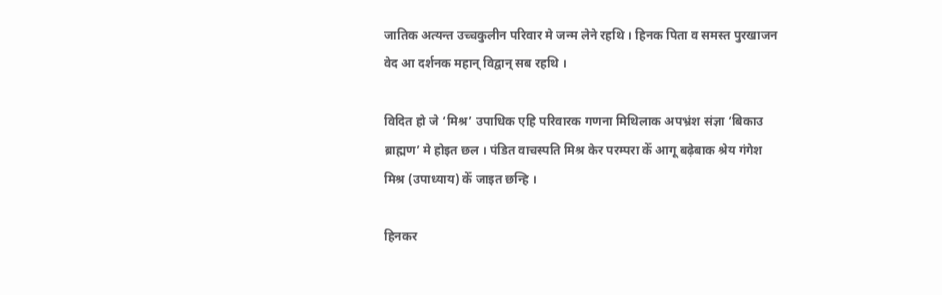जातिक अत्यन्त उच्चकुलीन परिवार मे जन्म लेने रहथि । हिनक पिता व समस्त पुरखाजन वेद आ दर्शनक महान् विद्वान् सब रहथि ।

विदित हो जे ‘मिश्र’ उपाधिक एहि परिवारक गणना मिथिलाक अपभ्रंश संज्ञा ‘बिकाउ ब्राह्मण’ मे होइत छल । पंडित वाचस्पति मिश्र केर परम्परा केँ आगू बढ़ेबाक श्रेय गंगेश मिश्र (उपाध्याय) केँ जाइत छन्हि ।

हिनकर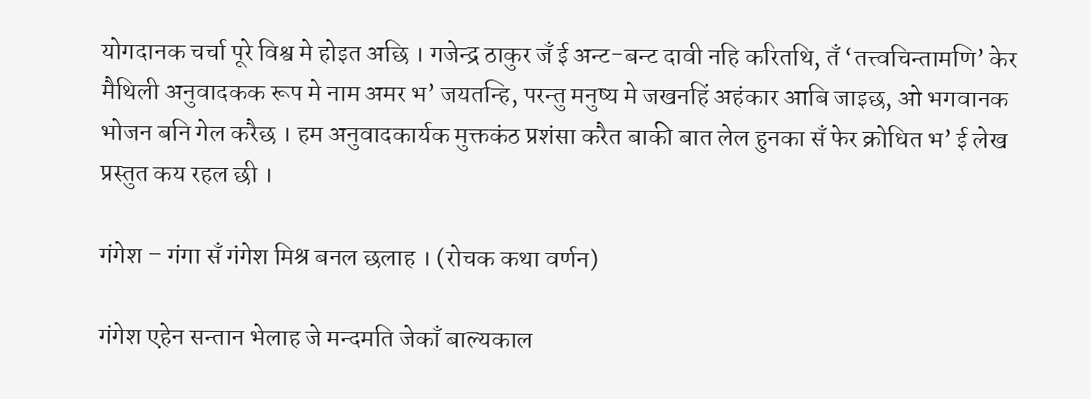योगदानक चर्चा पूरे विश्व मे होइत अछि । गजेन्द्र ठाकुर जँ ई अन्ट-बन्ट दावी नहि करितथि, तँ ‘तत्त्वचिन्तामणि’ केर मैथिली अनुवादकक रूप मे नाम अमर भ’ जयतन्हि, परन्तु मनुष्य मे जखनहिं अहंकार आबि जाइछ, ओ भगवानक भोजन बनि गेल करैछ । हम अनुवादकार्यक मुक्तकंठ प्रशंसा करैत बाकी बात लेल हुनका सँ फेर क्रोधित भ’ ई लेख प्रस्तुत कय रहल छी ।

गंगेश – गंगा सँ गंगेश मिश्र बनल छलाह । (रोचक कथा वर्णन)

गंगेश एहेन सन्तान भेलाह जे मन्दमति जेकाँ बाल्यकाल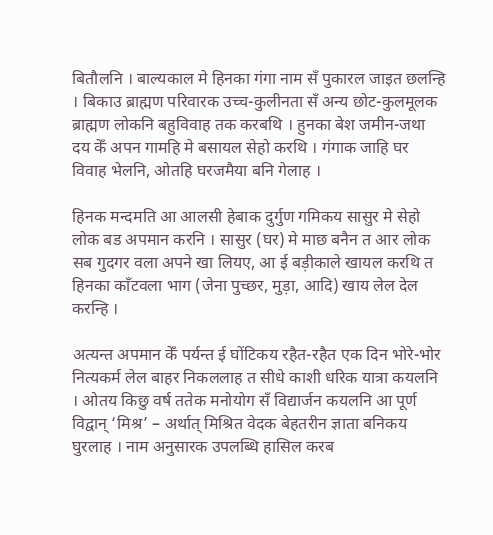बितौलनि । बाल्यकाल मे हिनका गंगा नाम सँ पुकारल जाइत छलन्हि । बिकाउ ब्राह्मण परिवारक उच्च-कुलीनता सँ अन्य छोट-कुलमूलक ब्राह्मण लोकनि बहुविवाह तक करबथि । हुनका बेश जमीन-जथा दय केँ अपन गामहि मे बसायल सेहो करथि । गंगाक जाहि घर विवाह भेलनि, ओतहि घरजमैया बनि गेलाह ।

हिनक मन्दमति आ आलसी हेबाक दुर्गुण गमिकय सासुर मे सेहो लोक बड अपमान करनि । सासुर (घर) मे माछ बनैन त आर लोक सब गुदगर वला अपने खा लियए, आ ई बड़ीकाले खायल करथि त हिनका काँटवला भाग (जेना पुच्छर, मुड़ा, आदि) खाय लेल देल करन्हि ।

अत्यन्त अपमान केँ पर्यन्त ई घोंटिकय रहैत-रहैत एक दिन भोरे-भोर नित्यकर्म लेल बाहर निकललाह त सीधे काशी धरिक यात्रा कयलनि । ओतय किछु वर्ष ततेक मनोयोग सँ विद्यार्जन कयलनि आ पूर्ण विद्वान् ‘मिश्र’ – अर्थात् मिश्रित वेदक बेहतरीन ज्ञाता बनिकय घुरलाह । नाम अनुसारक उपलब्धि हासिल करब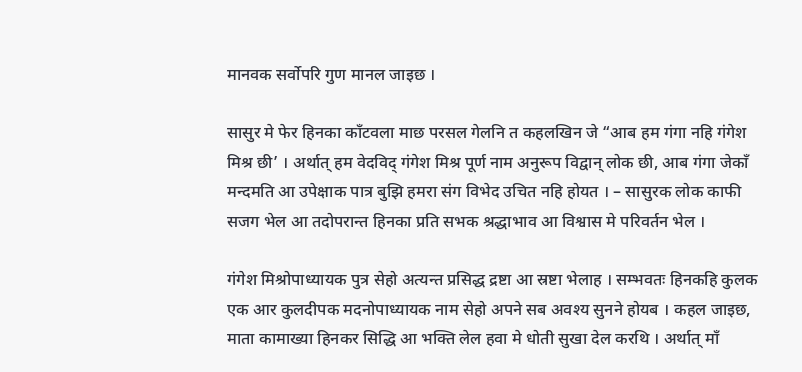मानवक सर्वोपरि गुण मानल जाइछ ।

सासुर मे फेर हिनका काँटवला माछ परसल गेलनि त कहलखिन जे “आब हम गंगा नहि गंगेश मिश्र छी’ । अर्थात् हम वेदविद् गंगेश मिश्र पूर्ण नाम अनुरूप विद्वान् लोक छी, आब गंगा जेकाँ मन्दमति आ उपेक्षाक पात्र बुझि हमरा संग विभेद उचित नहि होयत । – सासुरक लोक काफी सजग भेल आ तदोपरान्त हिनका प्रति सभक श्रद्धाभाव आ विश्वास मे परिवर्तन भेल ।

गंगेश मिश्रोपाध्यायक पुत्र सेहो अत्यन्त प्रसिद्ध द्रष्टा आ स्रष्टा भेलाह । सम्भवतः हिनकहि कुलक एक आर कुलदीपक मदनोपाध्यायक नाम सेहो अपने सब अवश्य सुनने होयब । कहल जाइछ, माता कामाख्या हिनकर सिद्धि आ भक्ति लेल हवा मे धोती सुखा देल करथि । अर्थात् माँ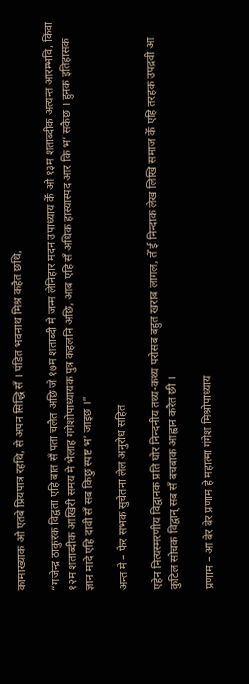कामाख्याक ओ एतबे प्रियपात्र रहथि, से अपन सिद्धि सँ । पंडित भवनाथ मिश्र कहैत छथि,

“गजेन्द्र ठाकुरक विद्वता एहि बात सँ पता चलैत अछि जे १७म शताब्दी मे जन्म लेनिहार मदन उपाध्याय केँ ओ १३म शताब्दीक अत्यन्त आरम्भवि, किंवा १२म शताब्दीक आखिरी समय मे भेलाह गंगेशोपाध्यायक पुत्र कहलनि अछि, आब एहि सँ अधिक हास्यास्पद आर कि भ’ सकैछ । हुनक इतिहासक ज्ञान मादे एहि दावी सँ सब किछु स्पष्ट भ’ जाइछ ।”

अन्त मे – फेर सभक सुचेतना लेल अनुरोध सहित

एहेन नित्यस्मरणीय विद्वानक प्रति घोर निन्दनीय तथ्य-कथ्य परोसब बहुत खराब लागल, तेँ ई निन्दाक लेख लिखि समाज केँ एहि तरहक उपद्रवी आ कुटिल सोचक विद्वान् सब सँ बचबाक आह्वान करैत छी ।

प्रणाम – आ बेर बेर प्रणाम हे महात्मा गंगेश मिश्रोपाध्याय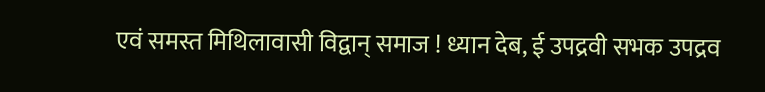एवं समस्त मिथिलावासी विद्वान् समाज ! ध्यान देब, ई उपद्रवी सभक उपद्रव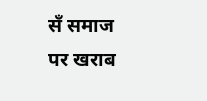सँ समाज पर खराब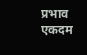प्रभाव एकदम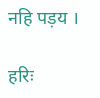नहि पड़य ।

हरिः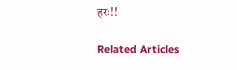हरः!!

Related Articles